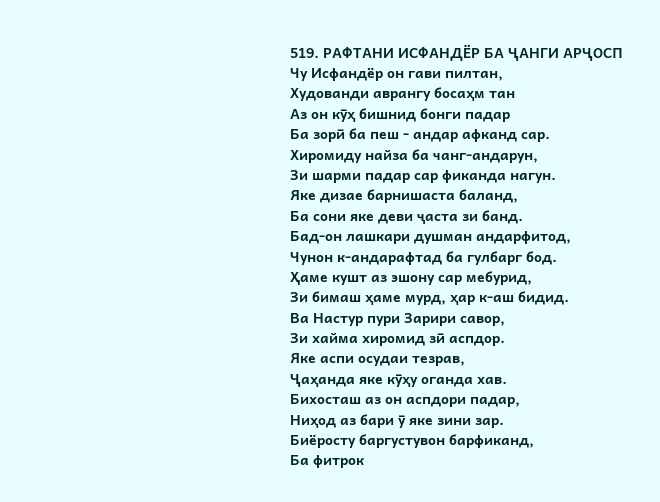519. РАФТАНИ ИСФАНДЁР БА ҶАНГИ АРҶОСП
Чу Исфандёр он гави пилтан,
Худованди аврангу босаҳм тан
Аз он кӯҳ бишнид бонги падар
Ба зорӣ ба пеш - андар афканд сар.
Хиромиду найза ба чанг-андарун,
Зи шарми падар сар фиканда нагун.
Яке дизае барнишаста баланд,
Ба сони яке деви ҷаста зи банд.
Бад-он лашкари душман андарфитод,
Чунон к-андарафтад ба гулбарг бод.
Ҳаме кушт аз эшону сар мебурид,
Зи бимаш ҳаме мурд, ҳар к-аш бидид.
Ва Настур пури Зарири савор,
Зи хайма хиромид зӣ аспдор.
Яке аспи осудаи тезрав,
Ҷаҳанда яке кӯҳу оганда хав.
Бихосташ аз он аспдори падар,
Ниҳод аз бари ӯ яке зини зар.
Биёросту баргустувон барфиканд,
Ба фитрок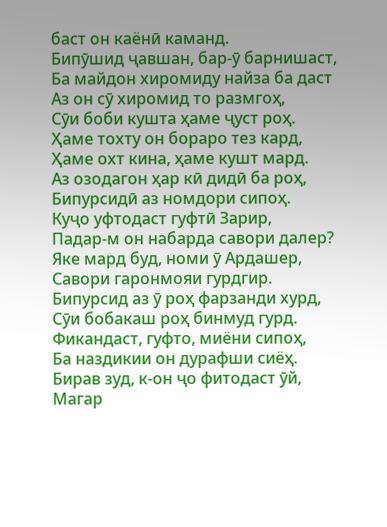баст он каёнӣ каманд.
Бипӯшид ҷавшан, бар-ӯ барнишаст,
Ба майдон хиромиду найза ба даст
Аз он сӯ хиромид то размгоҳ,
Сӯи боби кушта ҳаме ҷуст роҳ.
Ҳаме тохту он бораро тез кард,
Ҳаме охт кина, ҳаме кушт мард.
Аз озодагон ҳар кӣ дидӣ ба роҳ,
Бипурсидӣ аз номдори сипоҳ.
Куҷо уфтодаст гуфтӣ Зарир,
Падар-м он набарда савори далер?
Яке мард буд, номи ӯ Ардашер,
Савори гаронмояи гурдгир.
Бипурсид аз ӯ роҳ фарзанди хурд,
Сӯи бобакаш роҳ бинмуд гурд.
Фикандаст, гуфто, миёни сипоҳ,
Ба наздикии он дурафши сиёҳ.
Бирав зуд, к-он ҷо фитодаст ӯй,
Магар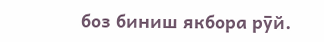боз биниш якбора рӯй.